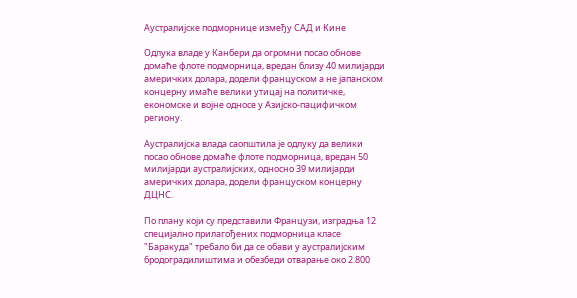Аустралијске подморнице између САД и Кине

Одлука владе у Канбери да огромни посао обнове домаће флоте подморница, вредан близу 40 милијарди америчких долара, додели француском а не јапанском концерну имаће велики утицај на политичке, економске и војне односе у Азијско-пацифичком региону.

Аустралијска влада саопштила је одлуку да велики посао обнове домаће флоте подморница, вредан 50 милијарди аустралијских, односно 39 милијарди америчких долара, додели француском концерну ДЦНС.

По плану који су представили Французи, изградња 12 специјално прилагођених подморница класе "Баракуда" требало би да се обави у аустралијским бродоградилиштима и обезбеди отварање око 2.800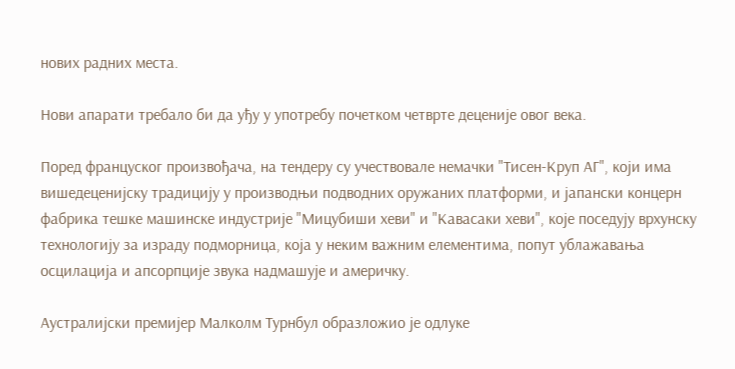нових радних места.

Нови апарати требалo би да уђу у употребу почетком четврте деценије овог века.

Поред француског произвођача, на тендеру су учествовале немачки "Тисен-Круп АГ", који има вишедеценијску традицију у производњи подводних оружаних платформи, и јапански концерн фабрика тешке машинске индустрије "Мицубиши хеви" и "Кавасаки хеви", које поседују врхунску технологију за израду подморница, која у неким важним елементима, попут ублажавања осцилација и апсорпције звука надмашује и америчку.

Аустралијски премијер Малколм Турнбул образложио је одлуке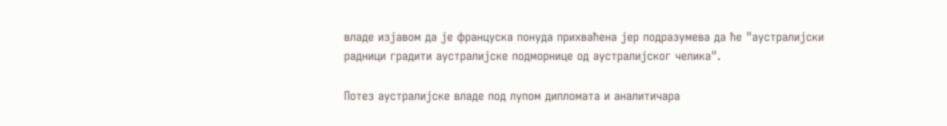владе изјавом да је француска понуда прихваћена јер подразумева да ће "аустралијски радници градити аустралијске подморнице од аустралијског челика".

Потез аустралијске владе под лупом дипломата и аналитичара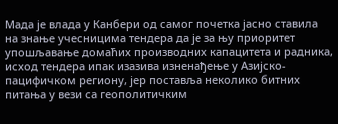Мада је влада у Канбери од самог почетка јасно ставила на знање учесницима тендера да је за њу приоритет упошљавање домаћих производних капацитета и радника, исход тендера ипак изазива изненађење у Азијско-пацифичком региону, јер поставља неколико битних питања у вези са геополитичким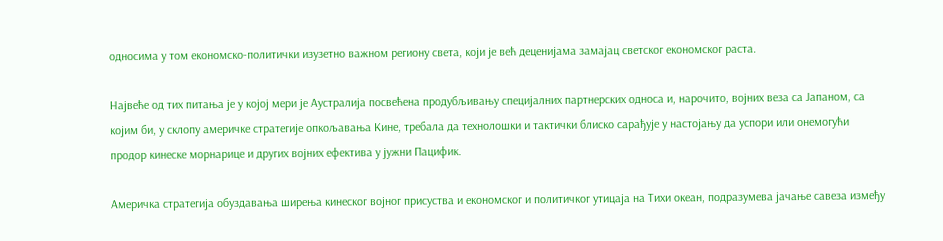односима у том економско-политички изузетно важном региону света, који је већ деценијама замајац светског економског раста.

Највеће од тих питања је у којој мери је Аустралија посвећена продубљивању специјалних партнерских односа и, нарочито, војних веза са Јапаном, са којим би, у склопу америчке стратегије опкољавања Кине, требала да технолошки и тактички блиско сарађује у настојању да успори или онемогући продор кинеске морнарице и других војних ефектива у јужни Пацифик.

Америчка стратегија обуздавања ширења кинеског војног присуства и економског и политичког утицаја на Тихи океан, подразумева јачање савеза између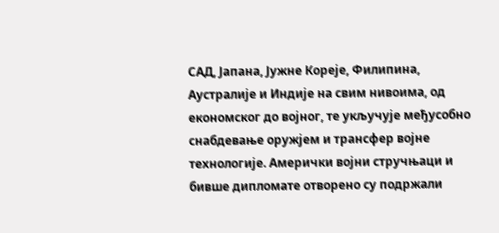САД, Јапана, Јужне Кореје, Филипина, Аустралије и Индије на свим нивоима, од економског до војног, те укључује међусобно снабдевање оружјем и трансфер војне технологије. Амерички војни стручњаци и бивше дипломате отворено су подржали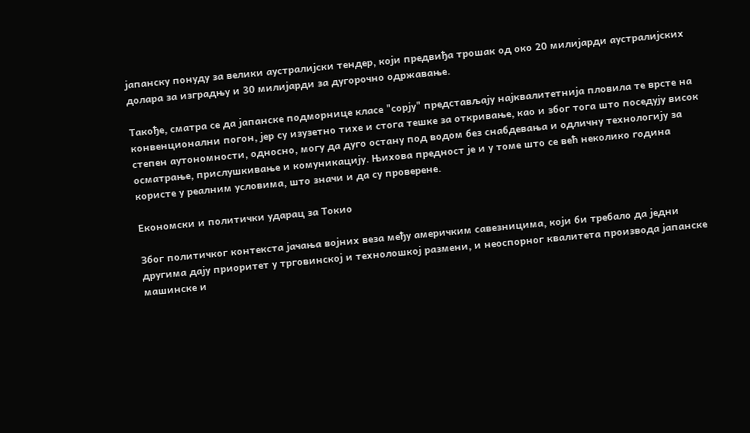јапанску понуду за велики аустралијски тендер, који предвиђа трошак од око 20 милијарди аустралијских долара за изградњу и 30 милијарди за дугорочно одржавање.

Такође, сматра се да јапанске подморнице класе "сорју" представљају најквалитетнија пловила те врсте на конвенционални погон, јер су изузетно тихе и стога тешке за откривање, као и због тога што поседују висок степен аутономности, односно, могу да дуго остану под водом без снабдевања и одличну технологију за осматрање, прислушкивање и комуникацију. Њихова предност је и у томе што се већ неколико година користе у реалним условима, што значи и да су проверене.

Економски и политички ударац за Токио

Због политичког контекста јачања војних веза међу америчким савезницима, који би требало да једни другима дају приоритет у трговинској и технолошкој размени, и неоспорног квалитета производа јапанске машинске и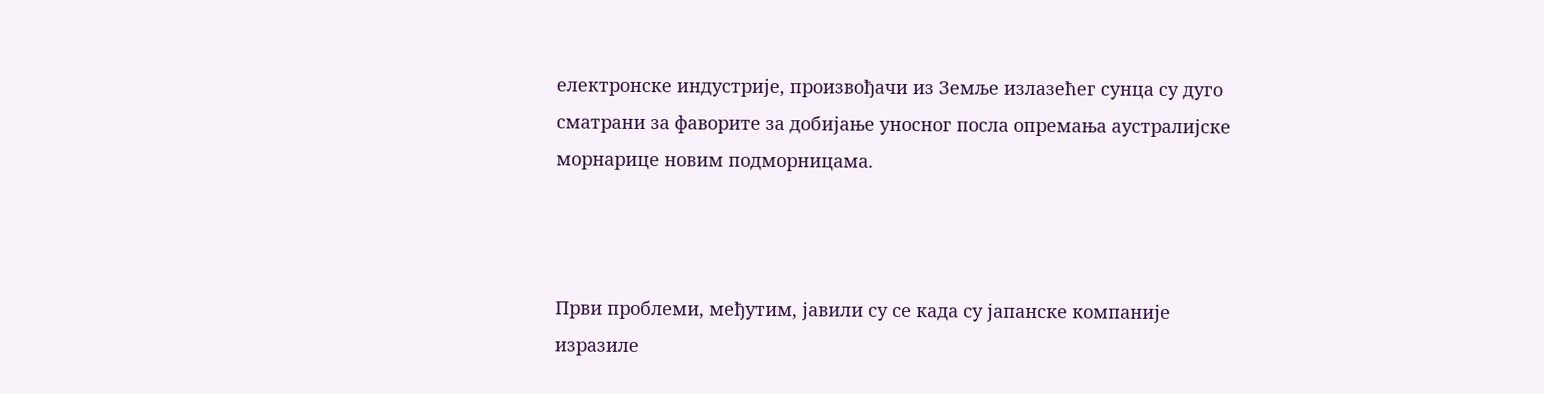електронске индустрије, произвођачи из Земље излазећег сунца су дуго сматрани за фаворите за добијање уносног посла опремања аустралијске морнарице новим подморницама.



Први проблеми, међутим, јавили су се када су јапанске компаније изразиле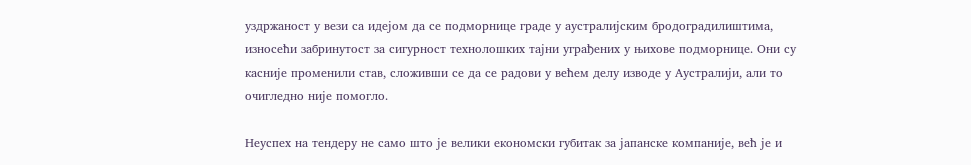уздржаност у вези са идејом да се подморнице граде у аустралијским бродоградилиштима, износећи забринутост за сигурност технолошких тајни уграђених у њихове подморнице. Они су касније променили став, сложивши се да се радови у већем делу изводе у Аустралији, али то очигледно није помогло.

Неуспех на тендеру не само што је велики економски губитак за јапанске компаније, већ је и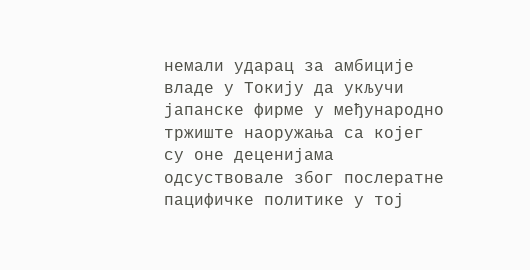немали ударац за амбиције владе у Токију да укључи јапанске фирме у међународно тржиште наоружања са којег су оне деценијама одсуствовале због послератне пацифичке политике у тој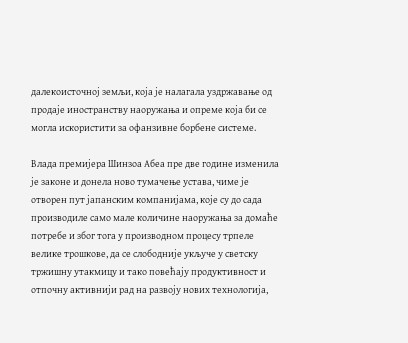далекоисточној земљи, која је налагала уздржавање од продаје иностранству наоружања и опреме која би се могла искористити за офанзивне борбене системе.

Влада премијера Шинзоа Абеа пре две године изменила је законе и донела ново тумачење устава, чиме је отворен пут јапанским компанијама, које су до сада производиле само мале количине наоружања за домаће потребе и због тога у производном процесу трпеле велике трошкове, да се слободније укључе у светску тржишну утакмицу и тако повећају продуктивност и отпочну активнији рад на развоју нових технологија,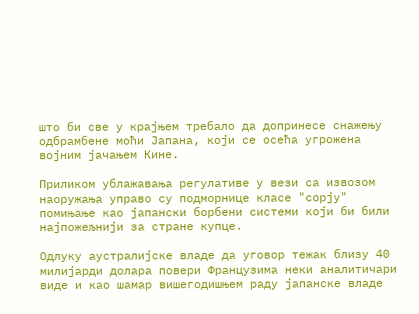што би све у крајњем требало да допринесе снажењу одбрамбене моћи Јапана, који се осећа угрожена војним јачањем Кине.

Приликом ублажавања регулативе у вези са извозом наоружања управо су подморнице класе "сорју" помињање као јапански борбени системи који би били најпожељнији за стране купце.

Одлуку аустралијске владе да уговор тежак близу 40 милијарди долара повери Французима неки аналитичари виде и као шамар вишегодишњем раду јапанске владе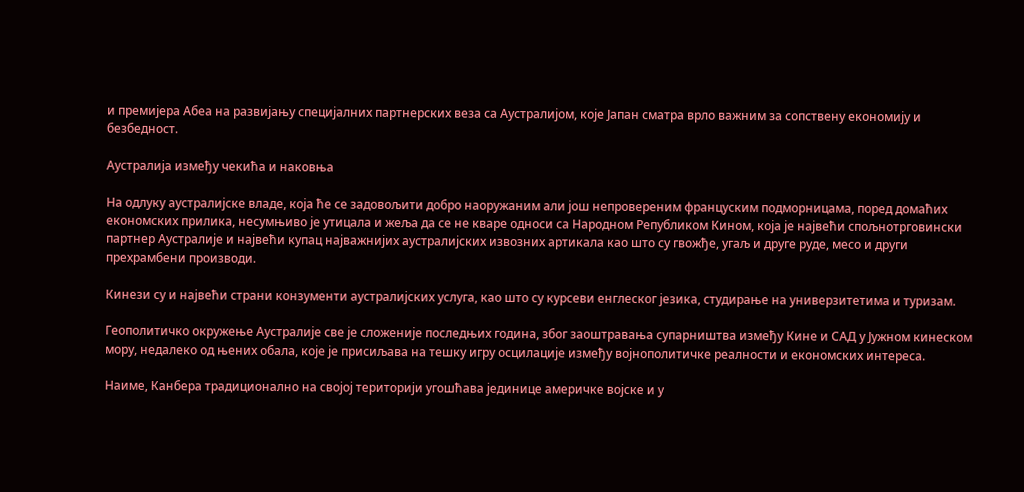и премијера Абеа на развијању специјалних партнерских веза са Аустралијом, које Јапан сматра врло важним за сопствену економију и безбедност.

Аустралија између чекића и наковња

На одлуку аустралијске владе, која ће се задовољити добро наоружаним али још непровереним француским подморницама, поред домаћих економских прилика, несумњиво је утицала и жеља да се не кваре односи са Народном Републиком Кином, која је највећи спољнотрговински партнер Аустралије и највећи купац најважнијих аустралијских извозних артикала као што су гвожђе, угаљ и друге руде, месо и други прехрамбени производи.

Кинези су и највећи страни конзументи аустралијских услуга, као што су курсеви енглеског језика, студирање на универзитетима и туризам.

Геополитичко окружење Аустралије све је сложеније последњих година, због заоштравања супарништва између Кине и САД у Јужном кинеском мору, недалеко од њених обала, које је присиљава на тешку игру осцилације између војнополитичке реалности и економских интереса.

Наиме, Канбера традиционално на својој територији угошћава јединице америчке војске и у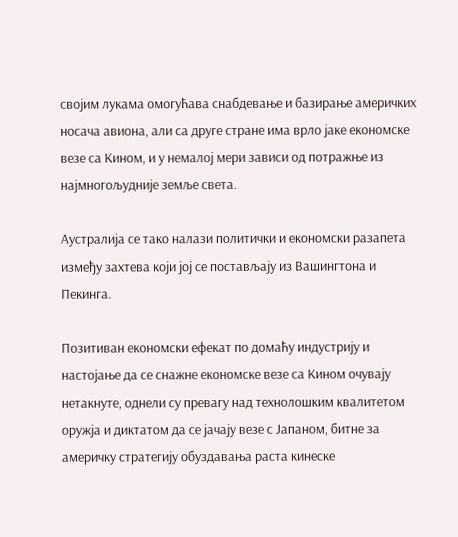својим лукама омогућава снабдевање и базирање америчких носача авиона, али са друге стране има врло јаке економске везе са Кином, и у немалој мери зависи од потражње из најмногољудније земље света.

Аустралија се тако налази политички и економски разапета између захтева који јој се постављају из Вашингтона и Пекинга.

Позитиван економски ефекат по домаћу индустрију и настојање да се снажне економске везе са Кином очувају нетакнуте, однели су превагу над технолошким квалитетом оружја и диктатом да се јачају везе с Јапаном, битне за америчку стратегију обуздавања раста кинеске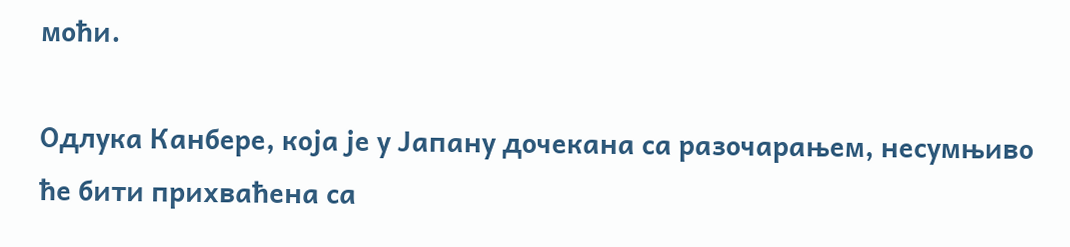моћи.

Одлука Канбере, која је у Јапану дочекана са разочарањем, несумњиво ће бити прихваћена са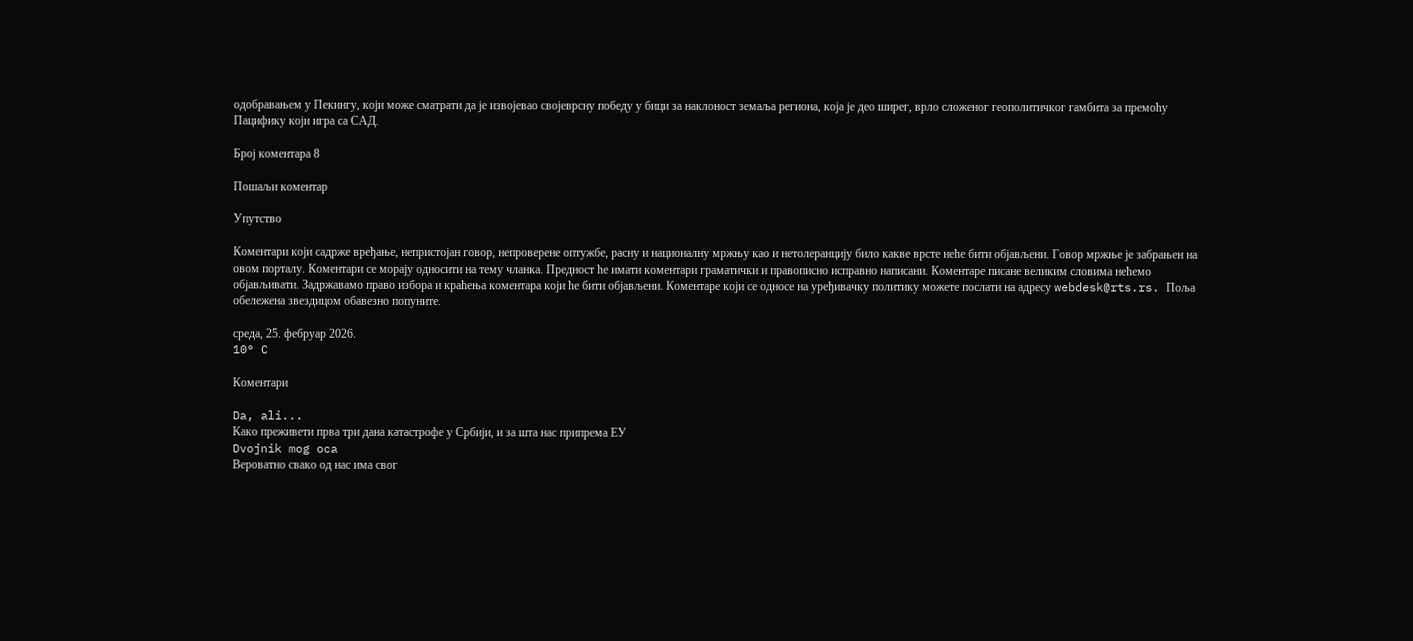одобравањем у Пекингу, који може сматрати да је извојевао својеврсну победу у бици за наклоност земаља региона, која је део ширег, врло сложеног геополитичког гамбита за премоћу Пацифику који игра са САД.

Број коментара 8

Пошаљи коментар

Упутство

Коментари који садрже вређање, непристојан говор, непроверене оптужбе, расну и националну мржњу као и нетолеранцију било какве врсте неће бити објављени. Говор мржње је забрањен на овом порталу. Коментари се морају односити на тему чланка. Предност ће имати коментари граматички и правописно исправно написани. Коментаре писане великим словима нећемо објављивати. Задржавамо право избора и краћења коментара који ће бити објављени. Коментаре који се односе на уређивачку политику можете послати на адресу webdesk@rts.rs. Поља обележена звездицом обавезно попуните.

среда, 25. фебруар 2026.
10° C

Коментари

Da, ali...
Како преживети прва три дана катастрофе у Србији, и за шта нас припрема ЕУ
Dvojnik mog oca
Вероватно свако од нас има свог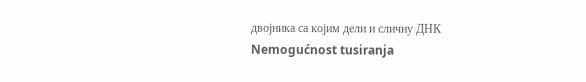двојника са којим дели и сличну ДНК
Nemogućnost tusiranja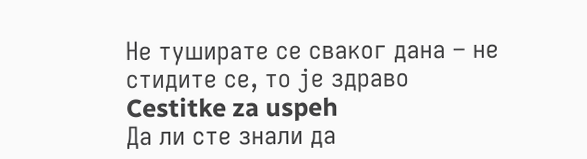Не туширате се сваког дана – не стидите се, то је здраво
Cestitke za uspeh
Да ли сте знали да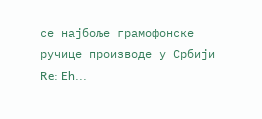се најбоље грамофонске ручице производе у Србији
Re: Eh...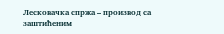Лесковачка спржа – производ са заштићеним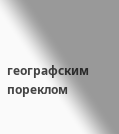географским пореклом